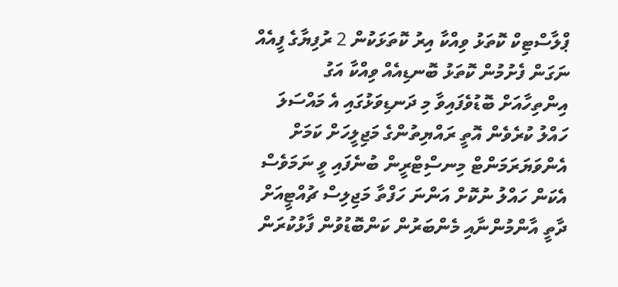ޕްލާސްޓިކް ކޮތަޅު ވިއްކާ އިރު ކޮތަޅަކުން 2 ރުފިޔާގެ ފީއެއް ނަގަން ފެށުމުން ކޮތަޅު ބޮނޑިއެއް ވިއްކާ އަގު އިންތިހާއަށް ބޮޑުވެފައިވާ މި ދަނޑިވަޅުގައި އެ މައްސަލަ ހައްލު ކުރެވެން އޮތީ ރައްޔިތުންގެ މަޖިލީހަށް ކަމަށް އެންވަޔަރަމަންޓް މިނސިްޓްރީން ބުނެފައި ވީ ނަމަވެސް އެކަން ހައްލު ނުކޮށް އަންނަ ހަފްތާ މަޖިލިސް ޗުއްޓީއަށް ދާތީ އާންމުންނާއި މެންބަރުން ކަންބޮޑުވުން ފާޅުކުރަން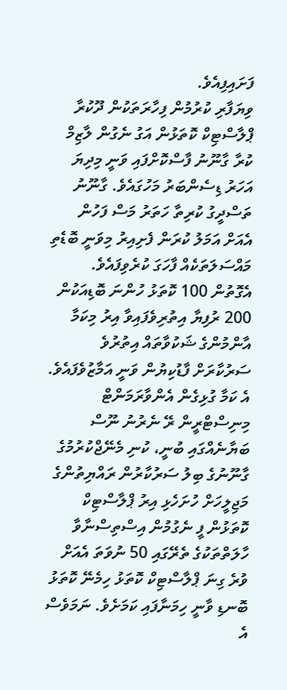ފަށައިފިއެވެ.
ވިޔަފާރި ކުރުމުން ފިހާރަތަކުން ދޫކުރާ ޕްލާސްޓިކް ކޮތަޅުން އަގު ނެގުން ލާޒިމް ކުރާ ގާނޫނު ފާސްކޮށްފައި ވަނީ މިދިޔަ އަހަރު ޑިސެންބަރު މަހުގައެވެ. ގާނޫނު ތަސްދީގު ކުރިތާ ހަތަރު މަސް ފަހުން އެއަށް އަމަލު ކުރަން ފެށިއިރު މިވަނީ ބޮޑެތި މައްސަލަތަކެއް ފާހަގަ ކުރެވިފައެވެ. އެގޮތުން 100 ކޮތަޅު ހުންނަ ބޮޑިއަކުން 200 ރުފިޔާ އިތުރިވެފައިވާ އިރު މިކަމާ އާންމުންގެ ޝަކުވާތައް އިތުރުވެ ސަރުކާރަށް ފާޑުކިޔުން ވަނީ އަމާޒުވެފައެވެ.
އެ ކަމާ ގުޅިގެން އެންވާރަމަންޓް މިނިސްޓްރީން ރޭ ނެރުނު ނޫސް ބަޔާނެއްގައި ބުނީ، ކުނި މެނޭޖްކުރުމުގެ ގާނޫނުގެ ބިލު ސަރުކާރުން ރައްޔިތުންގެ މަޖިލީހަށް ހުށަހެޅި އިރު ޕްލާސްޓިކް ކޮތަޅުން ފީ ނެގުމުން އިސްތިސްނާވާ ހާލަތްތަކުގެ ތެރޭގައި 50 ނުވަތަ އެއަށް ވުރެ ގިނަ ޕްލާސްޓިކް ކޮތަޅު ހިމެނޭ ކޮތަޅު ބޮނޑި ވާނީ ހިމަނާފައި ކަމަށެވެ. ނަމަވެސް އެ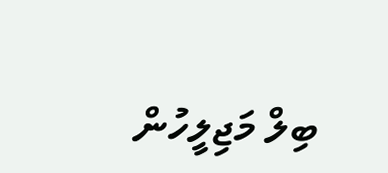ބިލް މަޖިލީހުން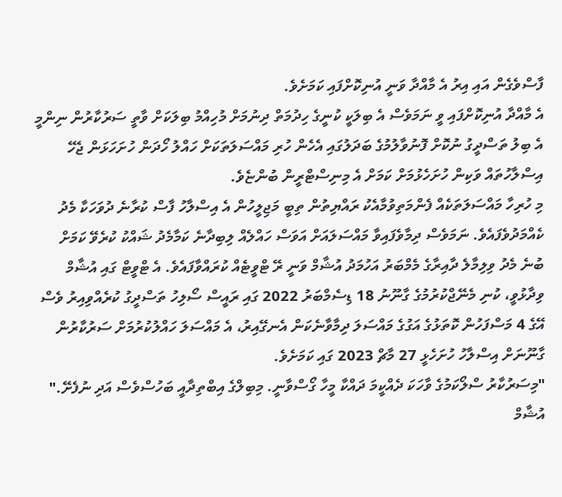ފާސްވެގެން އައި އިރު އެ މާއްދާ ވަނީ އުނިކޮށްފައި ކަމަށެވެ.
އެ މާއްދާ އުނިކޮށްފައި ވީ ނަމަވެސް އެ ބިލަކީ ކުނީގެ ހިދުމަތް ދިނުމަށް މުހިއްމު ބިލަކަށް ވާތީ ސަރުކާރުން ނިންމީ އެ ބިލު ތަސްދީގު ނުކޮށް ފޮނުވާލުމުގެ ބަދަލުގައި އެހެން ހުރި މައްސަލަތަކަށް ހައްލު ހޯދަން ހުށަހަޅަން ޖެހޭ އިސްލާހުތައް ވަކިން ހުށަހެޅުމަށް ކަމަށް އެ މިނިސްޓްރީން ބުންޏެވެ.
މި ހުރިހާ މައްސަލަތަކެއް ފެންމަތިވުމާއެކު ރައްޔިތުން ތިބީ މަޖިލީހުން އެ އިސްލާހު ފާސް ކުރާނެ ދުވަހަކާ މެދު ކެއްމަދުވެފައެވެ. ނަމަވެސް ދިމާވެފައިވާ މައްސަލައަށް އަވަސް ހައްލެއް ލިބިދާނެ ކަމާމެދު ޝައްކު ކުރެވޭ ކަމަށް ބުނެ މެދު ވިލިމާލެ ދާއިރާގެ މެމްބަރު އަހުމަދު އުޝާމް ވަނީ ރޭ ޓްވީޓެއް ކުރައްވާފައެވެ. އެ ޓްވީޓް ގައި އުޝާމް ވިދާޅުވީ، ކުނި މެނޭޖްކުރުމުގެ ގާނޫނު 18 ޑިސެމްބަރު 2022 ގައި ރައީސް ސޯލިހު ތަސްދީގު ކުރެއްވިއިރު ވެސް އޭގެ 4 މަސްފަހުން ކޮތަޅުގެ އަގުގެ މައްސަލަ ދިމާވާނެކަން އެނގޭއިރު، އެ މައްސަލަ ހައްލުކުރުމަށް ސަރުކާރުން ގާނޫނަށް އިސްލާހު ހުށަހެޅީ 27 މާޗް 2023 ގައި ކަމަށެވެ.
"މިސަރުކާރު ސްލޯކަމުގެ ވާހަކަ ދެއްކީމަ ދައްކާ މީހާ ގޯސްވާނީ. މިބިލްގެ އިބްތިދާއީ ބަހުސްވެސް އަދި ނުފެށޭ." އުޝާމް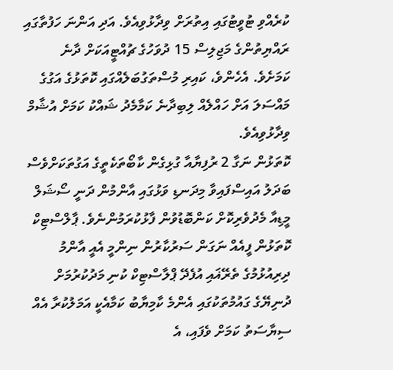ކުރެއްވި ޓުވީޓުގައި އިތުރަށް ވިދާޅުވިއެވެ. އަދި އަންނަ ހަފުތާގައި ރައްޔިތުންގެ މަޖިލިސް 15 ދުވަހުގެ ޗުއްޓީއަކަށް ދާނެ ކަމަށެވެ. އެހެންވެ، ކައިރި މުސްތަގުބަލެއްގައި ކޮތަޅުގެ އަގުގެ މައްސަލަ އަށް ހައްލެއް ލިބިދާނެ ކަމާމެދު ޝައްކު ކަމަށް އުޝާމް ވިދާޅުވިއެވެ.
ކޮތަޅުން ނަގާ 2 ރުފިޔާއާ ގުޅިގެން ކާބޯތަކެތީގެ އަގުތަކަށްވެސް ބަދަލު އައިސްފައިވާ މިދަނޑި ވަޅުގައި އާންމުން ދަނީ ސޯޝަލް މީޑިއާ މެދުވެރިކޮށް ކަންބޮޑުވުން ފާޅުކުރަމުންނެވެ. ޕާލްސްޓިކް ކޮތަޅުން ފީއެއް ނަގަން ސަރުކާރުން ނިންމީ އެއީ އާންމު ދިރިއުޅުމުގެ ތެރޭޣައި އުފެދޭ ޕްލާސްޓިކް ކުނި މަދުކުރުމަށް ދުނިޔޭގެ ގައުމުތަކުގައި އެންމެ ކާމިޔާބު ކަމާއެކީ އަމަލުކުރާ އެއް ސިޔާސަތު ކަމަށް ވެފައި، އެ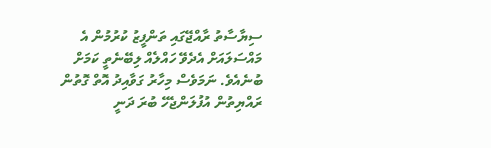ސިޔާސާތު ރާއްޖޭގައި ތަންފީޒު ކުރުމުން އެ މައްސަލައަށް އެދެވޭ ހައްލެއް ލިބޭނެތީ ކަމަށް ބުނެއެވެ. ނަމަވެސް މިހާރު ގަވާއިދު އޮތް ގޮތުން ރައްޔިތުން އުފުލަންޖެހޭ ބުރަ ދަނީ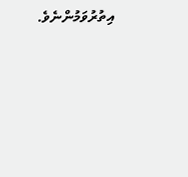އިތުރުވަމުންނެވެ.